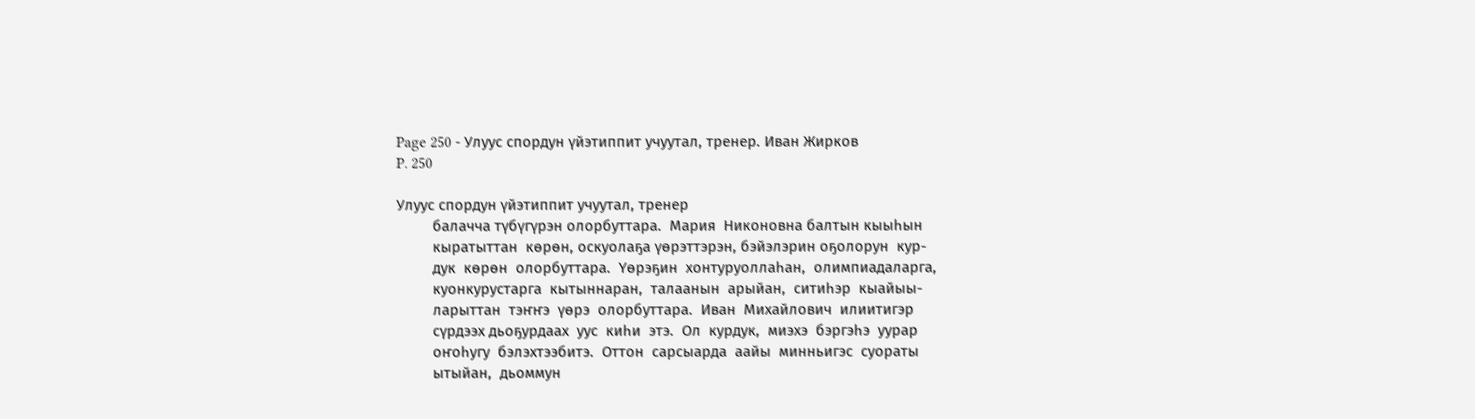Page 250 - Улуус спордун үйэтиппит учуутал, тренер. Иван Жирков
P. 250

Улуус спордун үйэтиппит учуутал, тренер
         балачча түбүгүрэн олорбуттара.  Мария  Никоновна балтын кыыһын
         кыратыттан  көрөн, оскуолаҕа үөрэттэрэн, бэйэлэрин оҕолорун  кур-
         дук  көрөн  олорбуттара.  Үөрэҕин  хонтуруоллаһан,  олимпиадаларга,
         куонкурустарга  кытыннаран,  талаанын  арыйан,  ситиһэр  кыайыы-
         ларыттан  тэҥҥэ  үөрэ  олорбуттара.  Иван  Михайлович  илиитигэр
         сүрдээх дьоҕурдаах  уус  киһи  этэ.  Ол  курдук,  миэхэ  бэргэһэ  уурар
         оҥоһугу  бэлэхтээбитэ.  Оттон  сарсыарда  аайы  минньигэс  суораты
         ытыйан,  дьоммун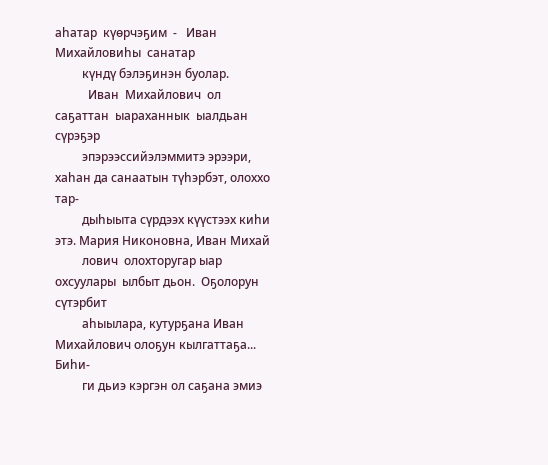аһатар  күөрчэҕим  -   Иван  Михайловиһы  санатар
         күндү бэлэҕинэн буолар.
           Иван  Михайлович  ол  саҕаттан  ыараханнык  ыалдьан  сүрэҕэр
         эпэрээссийэлэммитэ эрээри, хаһан да санаатын түһэрбэт, олоххо тар-
         дыһыыта сүрдээх күүстээх киһи этэ. Мария Никоновна, Иван Михай
         лович  олохторугар ыар охсуулары  ылбыт дьон.  Оҕолорун  сүтэрбит
         аһыылара, кутурҕана Иван Михайлович олоҕун кылгаттаҕа...  Биһи-
         ги дьиэ кэргэн ол саҕана эмиэ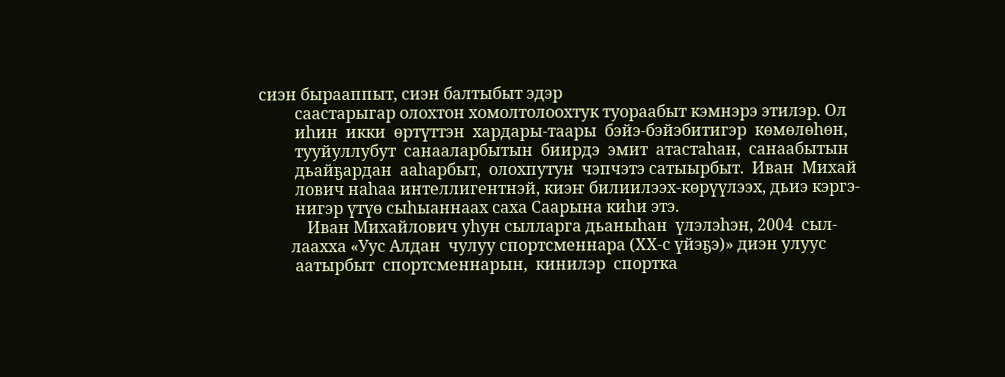сиэн бырааппыт, сиэн балтыбыт эдэр
         саастарыгар олохтон хомолтолоохтук туораабыт кэмнэрэ этилэр. Ол
         иһин  икки  өртүттэн  хардары-таары  бэйэ-бэйэбитигэр  көмөлөһөн,
         тууйуллубут  санааларбытын  биирдэ  эмит  атастаһан,  санаабытын
         дьайҕардан  ааһарбыт,  олохпутун  чэпчэтэ сатыырбыт.  Иван  Михай
         лович наһаа интеллигентнэй, киэҥ билиилээх-көрүүлээх, дьиэ кэргэ-
         нигэр үтүө сыһыаннаах саха Саарына киһи этэ.
            Иван Михайлович уһун сылларга дьаныһан  үлэлэһэн, 2004  сыл-
        лаахха «Уус Алдан  чулуу спортсменнара (ХХ-с үйэҕэ)» диэн улуус
         аатырбыт  спортсменнарын,  кинилэр  спортка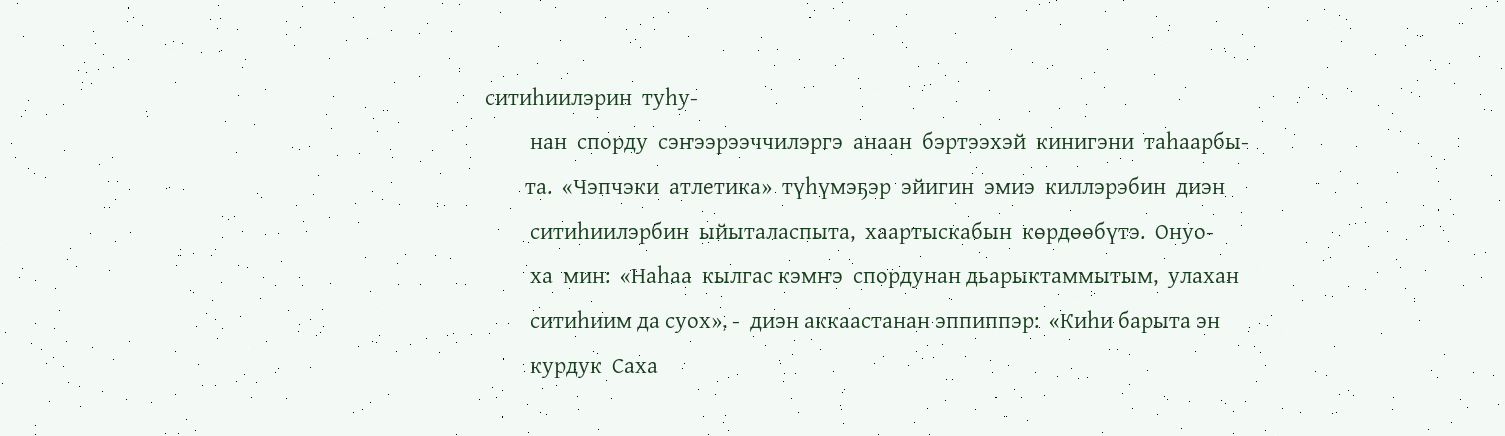ситиһиилэрин  туһу-
         нан  спорду  сэҥээрээччилэргэ  анаан  бэртээхэй  кинигэни  таһаарбы-
        та.  «Чэпчэки  атлетика»  түһүмэҕэр  эйигин  эмиэ  киллэрэбин  диэн
         ситиһиилэрбин  ыйыталаспыта,  хаартыскабын  көрдөөбүтэ.  Онуо-
         ха  мин:  «Наһаа  кылгас кэмҥэ  спордунан дьарыктаммытым,  улахан
         ситиһиим да суох», -  диэн аккаастанан эппиппэр:  «Киһи барыта эн
         курдук  Саха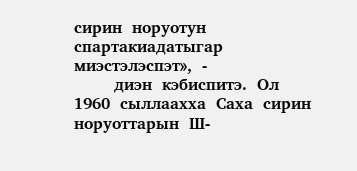сирин  норуотун  спартакиадатыгар  миэстэлэспэт»,  -
        диэн  кэбиспитэ.  Ол  1960  сыллаахха  Саха  сирин  норуоттарын  Ш-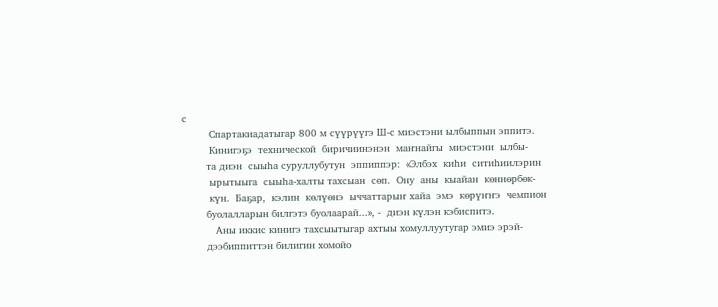с
         Спартакиадатыгар 800 м сүүрүүгэ Ш-с миэстэни ылбыппын эппитэ.
         Кинигэҕэ  технической  биричиинэнэн  маҥнайгы  миэстэни  ылбы-
        та диэн  сыыһа суруллубутун  эппиппэр:  «Элбэх  киһи  ситиһиилэрин
         ырытыыга  сыыһа-халты тахсыан  сөп.  Ону  аны  кыайан  көннөрбөк-
         күн.  Баҕар,  кэлин  көлүөнэ  ыччаттарыҥ хайа  эмэ  көрүҥҥэ  чемпион
        буолалларын билгэтэ буолаарай...», -  диэн күлэн кэбиспитэ.
           Аны иккис кинигэ тахсыытыгар ахтыы хомуллуутугар эмиэ эрэй-
        дээбиппиттэн билигин хомойо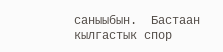саныыбын.  Бастаан кылгастык спор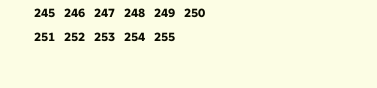245   246   247   248   249   250   251   252   253   254   255